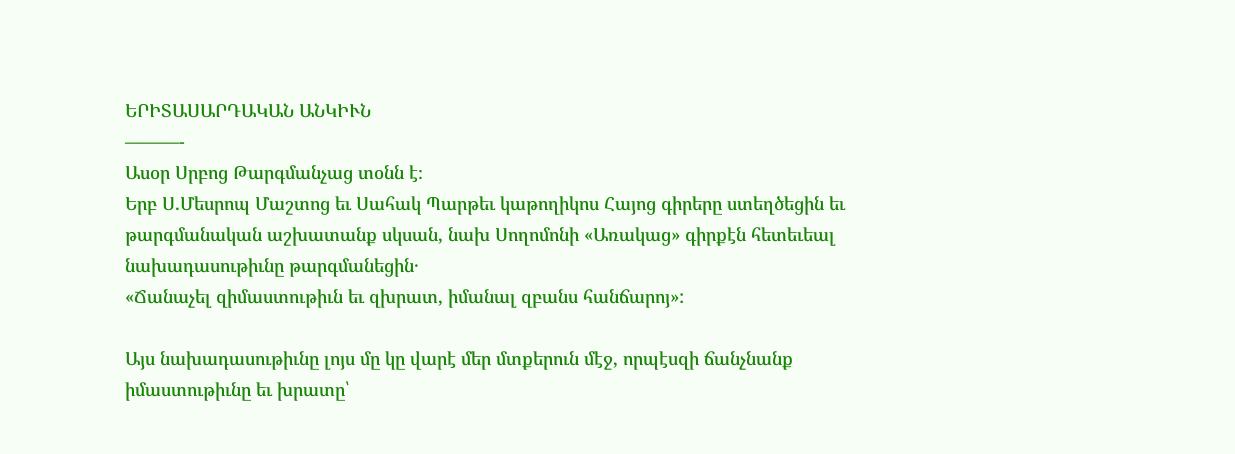ԵՐԻՏԱՍԱՐԴԱԿԱՆ ԱՆԿԻՒՆ
———-
Ասօր Սրբոց Թարգմանչաց տօնն է։
Երբ Ս.Մեսրոպ Մաշտոց եւ Սահակ Պարթեւ կաթողիկոս Հայոց գիրերը ստեղծեցին եւ թարգմանական աշխատանք սկսան, նախ Սողոմոնի «Առակաց» գիրքէն հետեւեալ նախադասութիւնը թարգմանեցին․
«Ճանաչել զիմաստութիւն եւ զխրատ, իմանալ զբանս հանճարոյ»:

Այս նախադասութիւնը լոյս մը կը վարէ մեր մտքերուն մէջ, որպէսզի ճանչնանք իմաստութիւնը եւ խրատը՝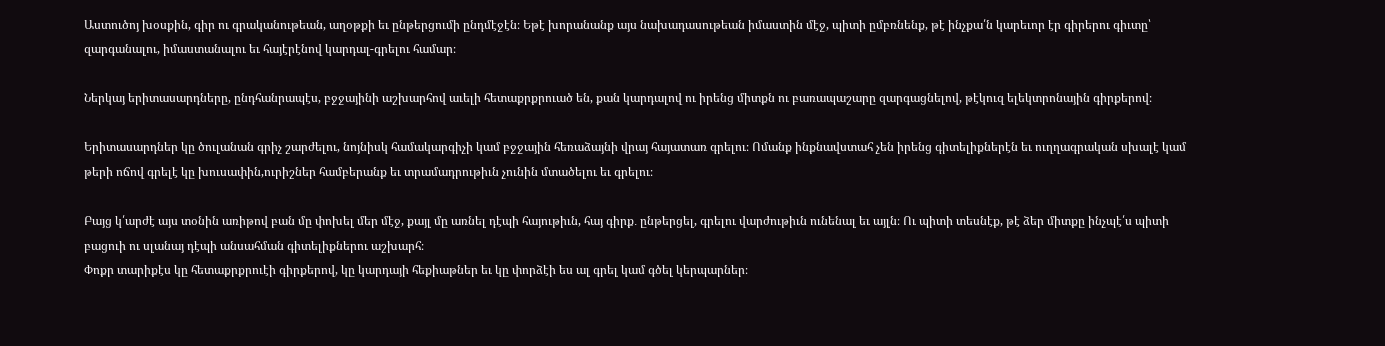Աստուծոյ խօսքին, գիր ու գրականութեան, աղօթքի եւ ընթերցումի ընդմէջէն։ Եթէ խորանանք այս նախադասութեան իմաստին մէջ, պիտի ըմբռնենք, թէ ինչքա՛ն կարեւոր էր գիրերու գիւտը՝ զարգանալու, իմաստանալու եւ հայէրէնով կարդալ-գրելու համար։

Ներկայ երիտասարդները, ընդհանրապէս, բջջայինի աշխարհով աւելի հետաքրքրուած են, քան կարդալով ու իրենց միտքն ու բառապաշարը զարգացնելով, թէկուզ ելեկտրոնային գիրքերով։

Երիտասարդներ կը ծուլանան գրիչ շարժելու, նոյնիսկ համակարգիչի կամ բջջային հեռաձայնի վրայ հայատառ գրելու։ Ոմանք ինքնավստահ չեն իրենց գիտելիքներէն եւ ուղղագրական սխալէ կամ թերի ոճով գրելէ կը խուսափին,ուրիշներ համբերանք եւ տրամադրութիւն չունին մտածելու եւ գրելու։

Բայց կ՛արժէ այս տօնին առիթով բան մը փոխել մեր մէջ, քայլ մը առնել դէպի հայութիւն, հայ գիրք․ ընթերցել, գրելու վարժութիւն ունենալ եւ այլն։ Ու պիտի տեսնէք, թէ ձեր միտքը ինչպէ՛ս պիտի բացուի ու սլանայ դէպի անսահման գիտելիքներու աշխարհ։
Փոքր տարիքէս կը հետաքրքրուէի գիրքերով, կը կարդայի հեքիաթներ եւ կը փորձէի ես ալ գրել կամ գծել կերպարներ։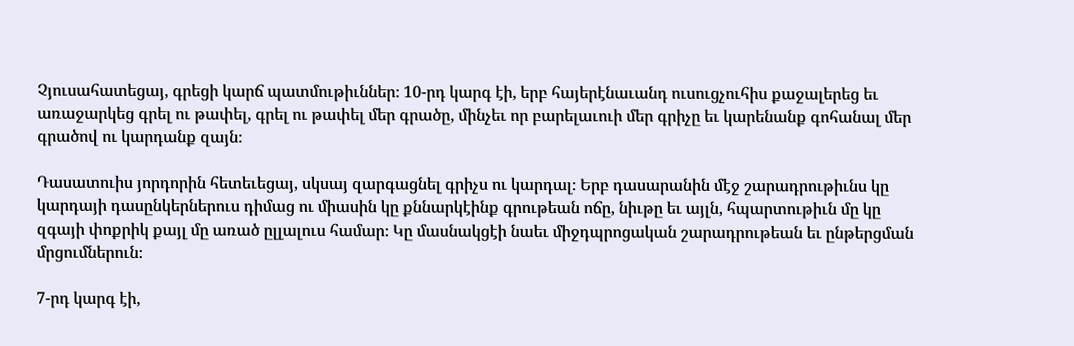Չյուսահատեցայ, գրեցի կարճ պատմութիւններ։ 10-րդ կարգ էի, երբ հայերէնաւանդ ուսուցչուհիս քաջալերեց եւ առաջարկեց գրել ու թափել, գրել ու թափել մեր գրածը, մինչեւ որ բարելաւուի մեր գրիչը եւ կարենանք գոհանալ մեր գրածով ու կարդանք զայն։

Դասատուիս յորդորին հետեւեցայ, սկսայ զարգացնել գրիչս ու կարդալ։ Երբ դասարանին մէջ շարադրութիւնս կը կարդայի դասընկերներուս դիմաց ու միասին կը քննարկէինք գրութեան ոճը, նիւթը եւ այլն, հպարտութիւն մը կը զգայի փոքրիկ քայլ մը առած ըլլալուս համար։ Կը մասնակցէի նաեւ միջդպրոցական շարադրութեան եւ ընթերցման մրցումներուն։

7-րդ կարգ էի,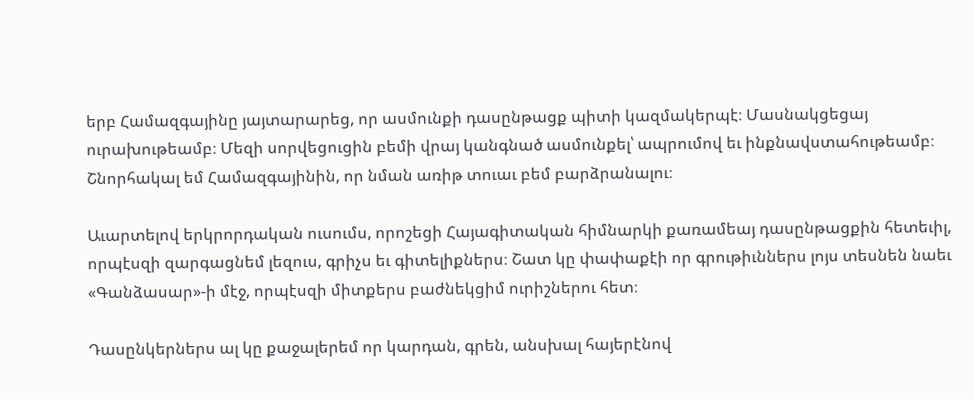երբ Համազգայինը յայտարարեց, որ ասմունքի դասընթացք պիտի կազմակերպէ։ Մասնակցեցայ ուրախութեամբ։ Մեզի սորվեցուցին բեմի վրայ կանգնած ասմունքել՝ ապրումով եւ ինքնավստահութեամբ։ Շնորհակալ եմ Համազգայինին, որ նման առիթ տուաւ բեմ բարձրանալու։

Աւարտելով երկրորդական ուսումս, որոշեցի Հայագիտական հիմնարկի քառամեայ դասընթացքին հետեւիլ, որպէսզի զարգացնեմ լեզուս, գրիչս եւ գիտելիքներս։ Շատ կը փափաքէի որ գրութիւններս լոյս տեսնեն նաեւ «Գանձասար»-ի մէջ, որպէսզի միտքերս բաժնեկցիմ ուրիշներու հետ։

Դասընկերներս ալ կը քաջալերեմ որ կարդան, գրեն, անսխալ հայերէնով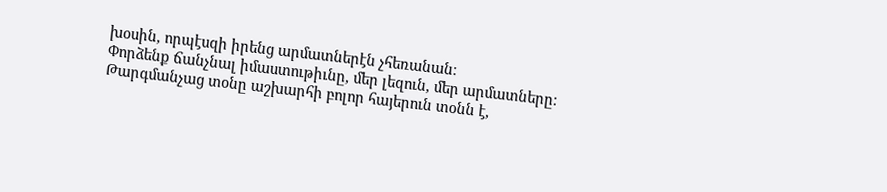խօսին, որպէսզի իրենց արմատներէն չհեռանան։
Փորձենք ճանչնալ իմաստութիւնը, մեր լեզուն, մեր արմատները։ Թարգմանչաց տօնը աշխարհի բոլոր հայերուն տօնն է,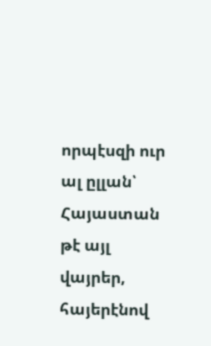որպէսզի ուր ալ ըլլան՝ Հայաստան թէ այլ վայրեր, հայերէնով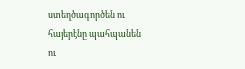ստեղծագործեն ու հայերէնը պահպանեն ու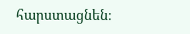հարստացնեն։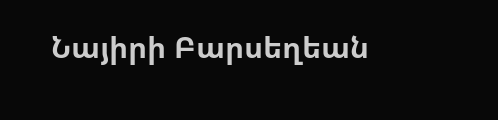Նայիրի Բարսեղեան